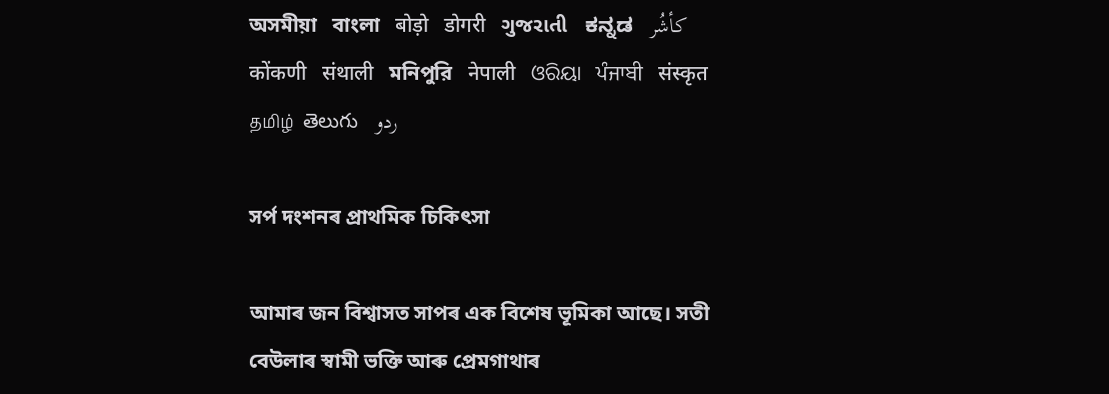অসমীয়া   বাংলা   बोड़ो   डोगरी   ગુજરાતી   ಕನ್ನಡ   كأشُر   कोंकणी   संथाली   মনিপুরি   नेपाली   ଓରିୟା   ਪੰਜਾਬੀ   संस्कृत   தமிழ்  తెలుగు   ردو

সৰ্প দংশনৰ প্ৰাথমিক চিকিৎসা

আমাৰ জন বিশ্বাসত সাপৰ এক বিশেষ ভূমিকা আছে। সতী বেউলাৰ স্বামী ভক্তি আৰু প্ৰেমগাথাৰ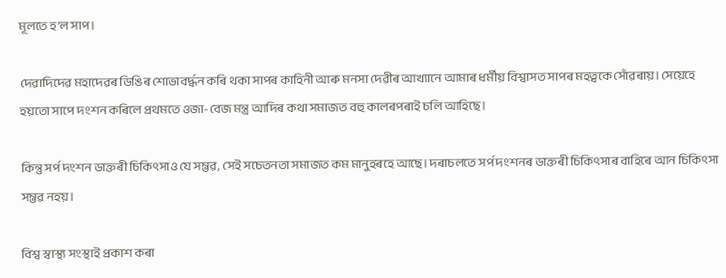মূলতে হ’ল সাপ।

দেৱাদিদেৱ মহাদেৱৰ ডিঙিৰ শোভাবৰ্দ্ধন কৰি থকা সাপৰ কাহিনী আৰু মনসা দেৱীৰ আখ্যানে আমাৰ ধৰ্মীয় বিশ্বাসত সাপৰ মহত্বকে সোঁৱৰায়। সেয়েহে হয়তো সাপে দংশন কৰিলে প্ৰথমতে ওজা-বেজ মন্ত্ৰ আদিৰ কথা সমাজত বহু কালৰপৰাই চলি আহিছে।

কিন্তু সৰ্প দংশন ডাক্তৰী চিকিৎসাও যে সম্ভৱ, সেই সচেতনতা সমাজত কম মানুহৰহে আছে। দৰাচলতে সৰ্প দংশনৰ ডাক্তৰী চিকিৎসাৰ বাহিৰে আন চিকিৎসা সম্ভৱ নহয়।

বিশ্ব স্বাস্থ্য সংস্থাই প্ৰকাশ কৰা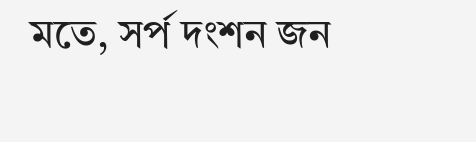মতে, সৰ্প দংশন জন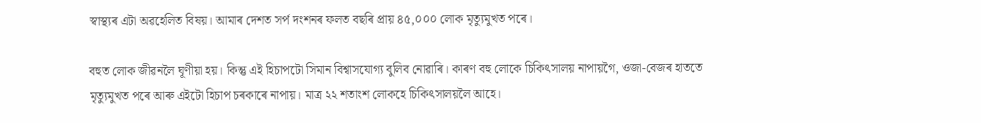স্বাস্থ্যৰ এটা অৱহেলিত বিষয়। আমাৰ দেশত সৰ্প দংশনৰ ফলত বছৰি প্ৰায় ৪৫,০০০ লোক মৃত্যুমুখত পৰে।

বহুত লোক জীৱনলৈ ঘূণীয়া হয়। কিন্তু এই হিচাপটো সিমান বিশ্বাসযোগ্য বুলিব নোৱাৰি। কাৰণ বহু লোকে চিকিৎসালয় নাপায়গৈ, ওজা-বেজৰ হাততে মৃত্যুমুখত পৰে আৰু এইটো হিচাপ চৰকাৰে নাপায়। মাত্ৰ ২২ শতাংশ লোকহে চিকিৎসালয়লৈ আহে।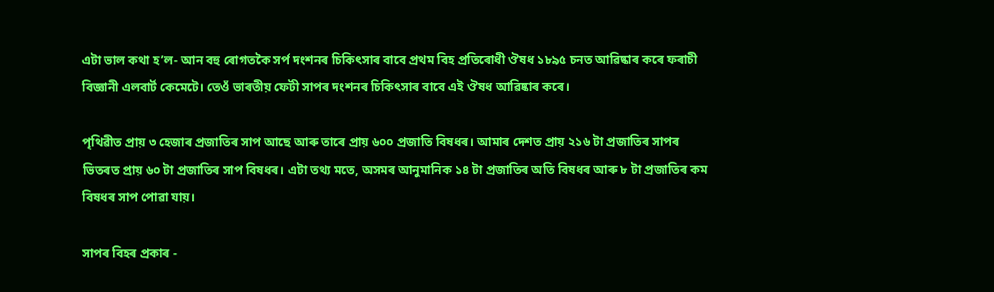এটা ভাল কথা হ’ল- আন বহু ৰোগতকৈ সৰ্প দংশনৰ চিকিৎসাৰ বাবে প্ৰথম বিহ প্ৰতিৰোধী ঔষধ ১৮৯৫ চনত আৱিষ্কাৰ কৰে ফৰাচী বিজ্ঞানী এলবাৰ্ট কেমেটে। তেওঁ ভাৰতীয় ফেটী সাপৰ দংশনৰ চিকিৎসাৰ বাবে এই ঔষধ আৱিষ্কাৰ কৰে।

পৃথিৱীত প্ৰায় ৩ হেজাৰ প্ৰজাতিৰ সাপ আছে আৰু তাৰে প্ৰায় ৬০০ প্ৰজাতি বিষধৰ। আমাৰ দেশত প্ৰায় ২১৬ টা প্ৰজাতিৰ সাপৰ ভিতৰত প্ৰায় ৬০ টা প্ৰজাতিৰ সাপ বিষধৰ। এটা তথ্য মতে, অসমৰ আনুমানিক ১৪ টা প্ৰজাতিৰ অতি বিষধৰ আৰু ৮ টা প্ৰজাতিৰ কম বিষধৰ সাপ পোৱা যায়।

সাপৰ বিহৰ প্ৰকাৰ -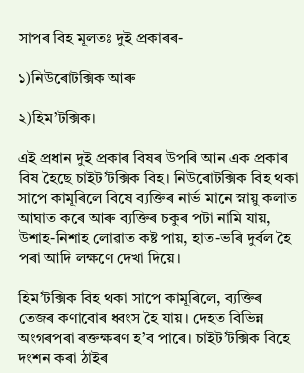সাপৰ বিহ মূলতঃ দুই প্ৰকাৰৰ-

১)নিউৰোটক্সিক আৰু

২)হিম’টক্সিক।

এই প্ৰধান দুই প্ৰকাৰ বিষৰ উপৰি আন এক প্ৰকাৰ বিষ হৈছে চাইট’টক্সিক বিহ। নিউৰোটক্সিক বিহ থকা সাপে কামূৰিলে বিষে ব্যক্তিৰ নাৰ্ভ মানে স্নায়ু কলাত আঘাত কৰে আৰু ব্যক্তিৰ চকুৰ পটা নামি যায়, উশাহ-নিশাহ লোৱাত কষ্ট পায়, হাত-ভৰি দুৰ্বল হৈ পৰা আদি লক্ষণে দেখা দিয়ে।

হিম’টক্সিক বিহ থকা সাপে কামূৰিলে, ব্যক্তিৰ তেজৰ কণাবোৰ ধ্বংস হৈ যায়। দেহত বিভিন্ন অংগৰপৰা ৰক্তক্ষৰণ হ’ব পাৰে। চাইট’টক্সিক বিহে দংশন কৰা ঠাইৰ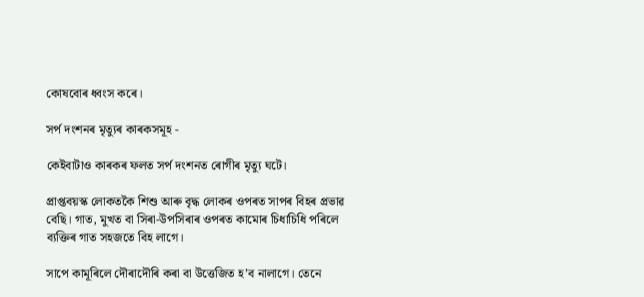কোষবোৰ ধ্বংস কৰে।

সৰ্প দংশনৰ মৃত্যুৰ কাৰকসমূহ -

কেইবাটাও কাৰকৰ ফলত সৰ্প দংশনত ৰোগীৰ মৃত্যু ঘটে।

প্ৰাপ্তবয়স্ক লোকতকৈ শিশু আৰু বৃদ্ধ লোকৰ ওপৰত সাপৰ বিহৰ প্ৰভাৱ বেছি। গাত, মুখত বা সিৰা-উপসিৰাৰ ওপৰত কামোৰ চিধাচিধি পৰিলে ব্যক্তিৰ গাত সহজতে বিহ লাগে।

সাপে কামূৰিলে দৌৰাদৌৰি কৰা বা উত্তেজিত হ’ব নালাগে। তেনে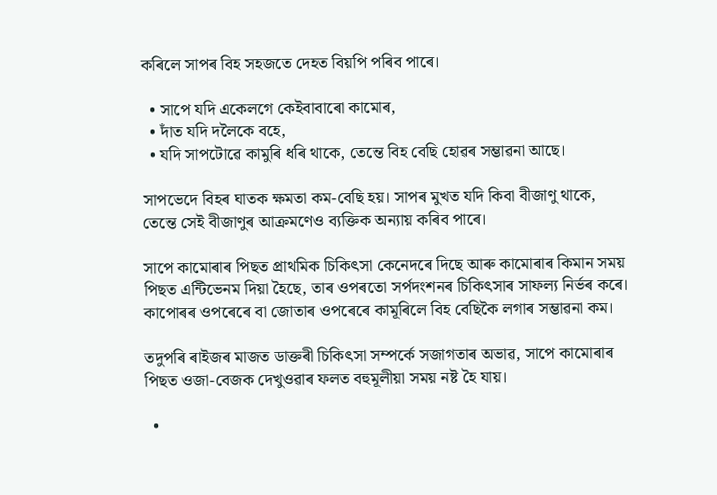কৰিলে সাপৰ বিহ সহজতে দেহত বিয়পি পৰিব পাৰে।

  • সাপে যদি একেলগে কেইবাবাৰো কামোৰ,
  • দাঁত যদি দলৈকে বহে,
  • যদি সাপটোৱে কামুৰি ধৰি থাকে, তেন্তে বিহ বেছি হোৱৰ সম্ভাৱনা আছে।

সাপভেদে বিহৰ ঘাতক ক্ষমতা কম-বেছি হয়। সাপৰ মুখত যদি কিবা বীজাণু থাকে, তেন্তে সেই বীজাণুৰ আক্ৰমণেও ব্যক্তিক অন্যায় কৰিব পাৰে।

সাপে কামোৰাৰ পিছত প্ৰাথমিক চিকিৎসা কেনেদৰে দিছে আৰু কামোৰাৰ কিমান সময় পিছত এন্টিভেনম দিয়া হৈছে, তাৰ ওপৰতো সৰ্পদংশনৰ চিকিৎসাৰ সাফল্য নিৰ্ভৰ কৰে। কাপোৰৰ ওপৰেৰে বা জোতাৰ ওপৰেৰে কামূৰিলে বিহ বেছিকৈ লগাৰ সম্ভাৱনা কম।

তদুপৰি ৰাইজৰ মাজত ডাক্তৰী চিকিৎসা সম্পৰ্কে সজাগতাৰ অভাৱ, সাপে কামোৰাৰ পিছত ওজা-বেজক দেখুওৱাৰ ফলত বহুমূলীয়া সময় নষ্ট হৈ যায়।

  •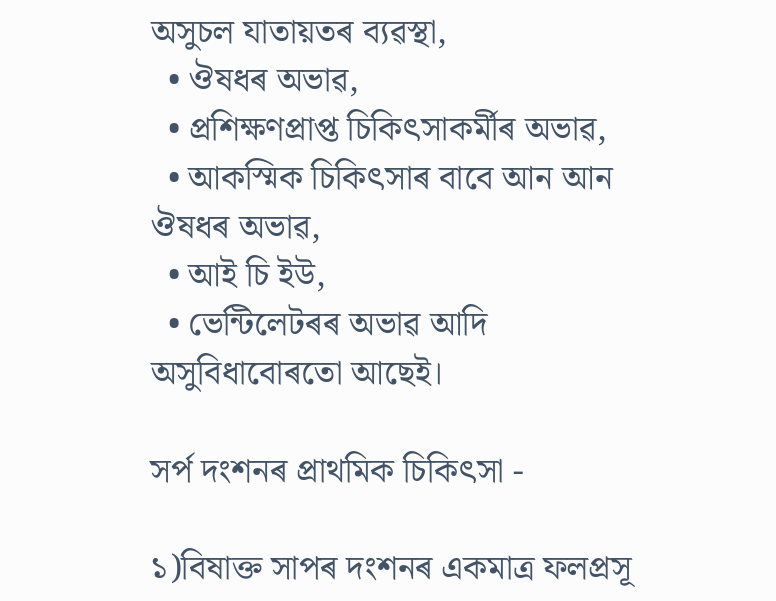অসুচল যাতায়তৰ ব্যৱস্থা,
  • ঔষধৰ অভাৱ,
  • প্ৰশিক্ষণপ্ৰাপ্ত চিকিৎসাকৰ্মীৰ অভাৱ,
  • আকস্মিক চিকিৎসাৰ বাবে আন আন ঔষধৰ অভাৱ,
  • আই চি ইউ,
  • ভেন্টিলেটৰৰ অভাৱ আদি অসুবিধাবোৰতো আছেই।

সৰ্প দংশনৰ প্ৰাথমিক চিকিৎসা -

১)বিষাক্ত সাপৰ দংশনৰ একমাত্ৰ ফলপ্ৰসূ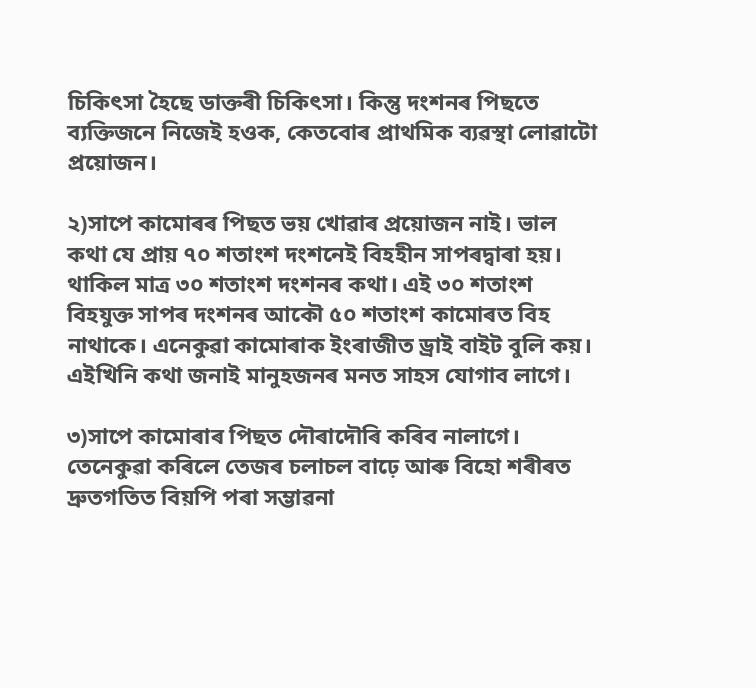চিকিৎসা হৈছে ডাক্তৰী চিকিৎসা। কিন্তু দংশনৰ পিছতে ব্যক্তিজনে নিজেই হওক, কেতবোৰ প্ৰাথমিক ব্যৱস্থা লোৱাটো প্ৰয়োজন।

২)সাপে কামোৰৰ পিছত ভয় খোৱাৰ প্ৰয়োজন নাই। ভাল কথা যে প্ৰায় ৭০ শতাংশ দংশনেই বিহহীন সাপৰদ্বাৰা হয়। থাকিল মাত্ৰ ৩০ শতাংশ দংশনৰ কথা। এই ৩০ শতাংশ বিহযুক্ত সাপৰ দংশনৰ আকৌ ৫০ শতাংশ কামোৰত বিহ নাথাকে। এনেকুৱা কামোৰাক ইংৰাজীত ড্ৰাই বাইট বুলি কয়। এইখিনি কথা জনাই মানুহজনৰ মনত সাহস যোগাব লাগে।

৩)সাপে কামোৰাৰ পিছত দৌৰাদৌৰি কৰিব নালাগে। তেনেকুৱা কৰিলে তেজৰ চলাচল বাঢ়ে আৰু বিহো শৰীৰত দ্ৰুতগতিত বিয়পি পৰা সম্ভাৱনা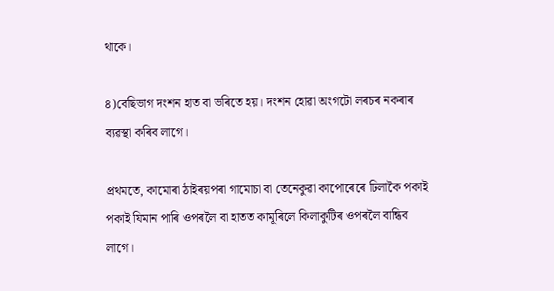থাকে।

৪)বেছিভাগ দংশন হাত বা ভৰিতে হয়। দংশন হোৱা অংগটো লৰচৰ নকৰাৰ ব্যৱস্থা কৰিব লাগে।

প্ৰথমতে, কামোৰা ঠাইৰয়পৰা গামোচা বা তেনেকুৱা কাপোৰেৰে ঢিলাকৈ পকাই পকাই যিমান পাৰি ওপৰলৈ বা হাতত কামূৰিলে কিলাকুটিৰ ওপৰলৈ বান্ধিব লাগে।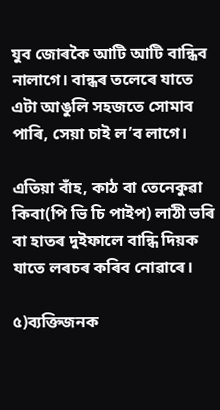যুব জোৰকৈ আটি আটি বান্ধিব নালাগে। বান্ধৰ তলেৰে যাতে এটা আঙুলি সহজতে সোমাব পাৰি, সেয়া চাই ল’ব লাগে।

এতিয়া বাঁহ, কাঠ বা তেনেকুৱা কিবা(পি ভি চি পাইপ) লাঠী ভৰি বা হাতৰ দুইফালে বান্ধি দিয়ক যাতে লৰচৰ কৰিব নোৱাৰে।

৫)ব্যক্তিজনক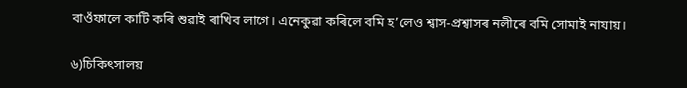বাওঁফালে কাটি কৰি শুৱাই ৰাখিব লাগে। এনেকুৱা কৰিলে বমি হ’লেও শ্বাস-প্ৰশ্বাসৰ নলীৰে বমি সোমাই নাযায়।

৬)চিকিৎসালয়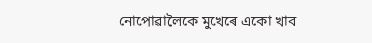নোপোৱালৈকে মুখেৰে একো খাব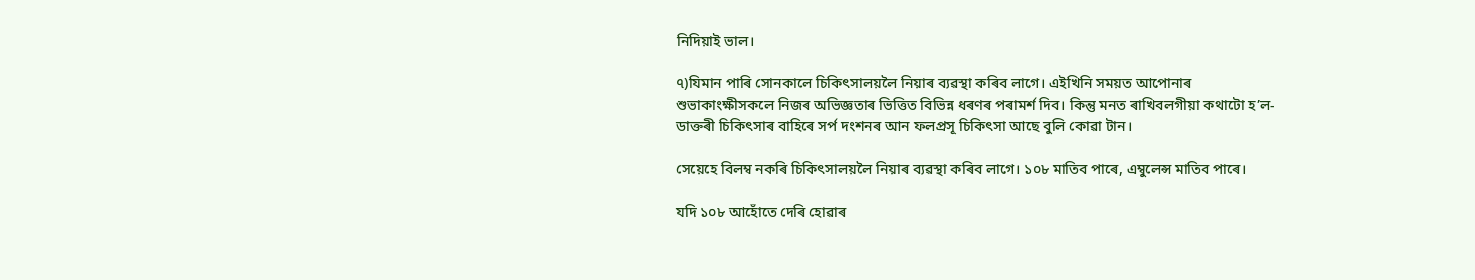নিদিয়াই ভাল।

৭)যিমান পাৰি সোনকালে চিকিৎসালয়লৈ নিয়াৰ ব্যৱস্থা কৰিব লাগে। এইখিনি সময়ত আপোনাৰ শুভাকাংক্ষীসকলে নিজৰ অভিজ্ঞতাৰ ভিত্তিত বিভিন্ন ধৰণৰ পৰামৰ্শ দিব। কিন্তু মনত ৰাখিবলগীয়া কথাটো হ’ল- ডাক্তৰী চিকিৎসাৰ বাহিৰে সৰ্প দংশনৰ আন ফলপ্ৰসূ চিকিৎসা আছে বুলি কোৱা টান।

সেয়েহে বিলম্ব নকৰি চিকিৎসালয়লৈ নিয়াৰ ব্যৱস্থা কৰিব লাগে। ১০৮ মাতিব পাৰে, এম্বুলেন্স মাতিব পাৰে।

যদি ১০৮ আহোঁতে দেৰি হোৱাৰ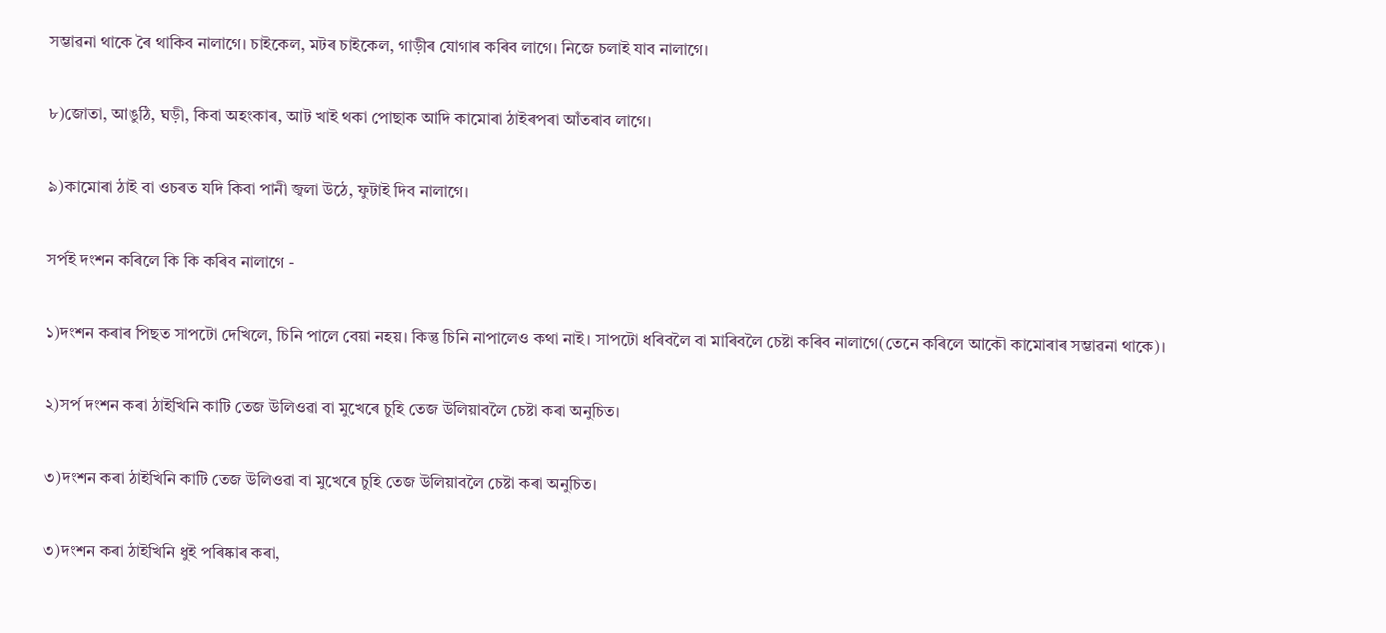সম্ভাৱনা থাকে ৰৈ থাকিব নালাগে। চাইকেল, মটৰ চাইকেল, গাড়ীৰ যোগাৰ কৰিব লাগে। নিজে চলাই যাব নালাগে।

৮)জোতা, আঙুঠি, ঘড়ী, কিবা অহংকাৰ, আট খাই থকা পোছাক আদি কামোৰা ঠাইৰপৰা আঁতৰাব লাগে।

৯)কামোৰা ঠাই বা ওচৰত যদি কিবা পানী জ্বলা উঠে, ফুটাই দিব নালাগে।

সৰ্পই দংশন কৰিলে কি কি কৰিব নালাগে -

১)দংশন কৰাৰ পিছত সাপটো দেখিলে, চিনি পালে বেয়া নহয়। কিন্তু চিনি নাপালেও কথা নাই। সাপটো ধৰিবলৈ বা মাৰিবলৈ চেষ্টা কৰিব নালাগে(তেনে কৰিলে আকৌ কামোৰাৰ সম্ভাৱনা থাকে)।

২)সৰ্প দংশন কৰা ঠাইখিনি কাটি তেজ উলিওৱা বা মুখেৰে চুহি তেজ উলিয়াবলৈ চেষ্টা কৰা অনুচিত।

৩)দংশন কৰা ঠাইখিনি কাটি তেজ উলিওৱা বা মুখেৰে চুহি তেজ উলিয়াবলৈ চেষ্টা কৰা অনুচিত।

৩)দংশন কৰা ঠাইখিনি ধুই পৰিষ্কাৰ কৰা,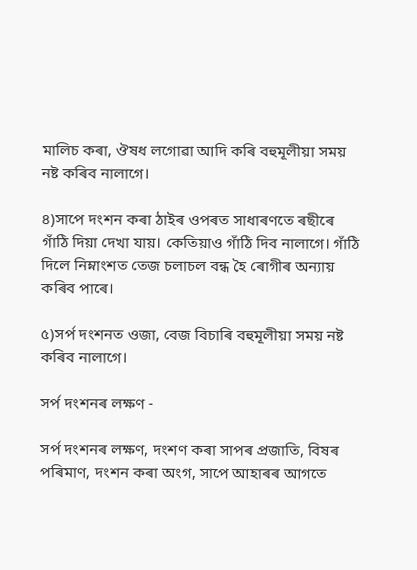মালিচ কৰা, ঔষধ লগোৱা আদি কৰি বহুমূলীয়া সময় নষ্ট কৰিব নালাগে।

৪)সাপে দংশন কৰা ঠাইৰ ওপৰত সাধাৰণতে ৰছীৰে গাঁঠি দিয়া দেখা যায়। কেতিয়াও গাঁঠি দিব নালাগে। গাঁঠি দিলে নিম্নাংশত তেজ চলাচল বন্ধ হৈ ৰোগীৰ অন্যায় কৰিব পাৰে।

৫)সৰ্প দংশনত ওজা, বেজ বিচাৰি বহুমূলীয়া সময় নষ্ট কৰিব নালাগে।

সৰ্প দংশনৰ লক্ষণ -

সৰ্প দংশনৰ লক্ষণ, দংশণ কৰা সাপৰ প্ৰজাতি, বিষৰ পৰিমাণ, দংশন কৰা অংগ, সাপে আহাৰৰ আগতে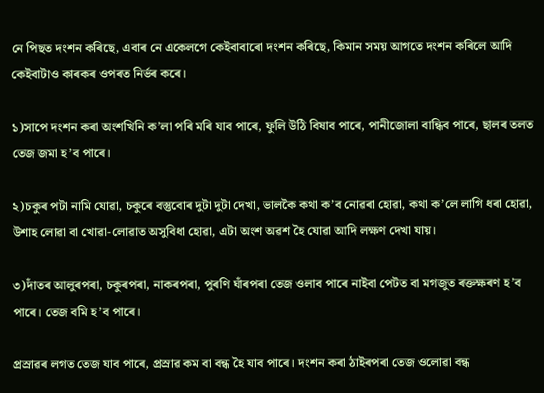নে পিছত দংশন কৰিছে, এবাৰ নে একেলগে কেইবাবাৰো দংশন কৰিছে, কিমান সময় আগতে দংশন কৰিলে আদি কেইবাটাও কাৰকৰ ওপৰত নিৰ্ভৰ কৰে।

১)সাপে দংশন কৰা অংশখিনি ক’লা পৰি মৰি যাব পাৰে, ফুলি উঠি বিষাব পাৰে, পানীজোলা বান্ধিব পাৰে, ছালৰ তলত তেজ জমা হ’ব পাৰে।

২)চকুৰ পটা নামি যোৱা, চকুৰে বস্তুবোৰ দুটা দুটা দেখা, ভালকৈ কথা ক’ব নোৱৰা হোৱা, কথা ক’লে লাগি ধৰা হোৱা, উশাহ লোৱা বা খোৱা-লোৱাত অসুবিধা হোৱা, এটা অংশ অৱশ হৈ যোৱা আদি লক্ষণ দেখা যায়।

৩)দাঁতৰ আলুৰপৰা, চকুৰপৰা, নাকৰপৰা, পুৰণি ঘাঁৰপৰা তেজ ওলাব পাৰে নাইবা পেটত বা মগজুত ৰক্তক্ষৰণ হ’ব পাৰে। তেজ বমি হ’ব পাৰে।

প্ৰস্ৰাৱৰ লগত তেজ যাব পাৰে, প্ৰস্ৰাৱ কম বা বন্ধ হৈ যাব পাৰে। দংশন কৰা ঠাইৰপৰা তেজ ওলোৱা বন্ধ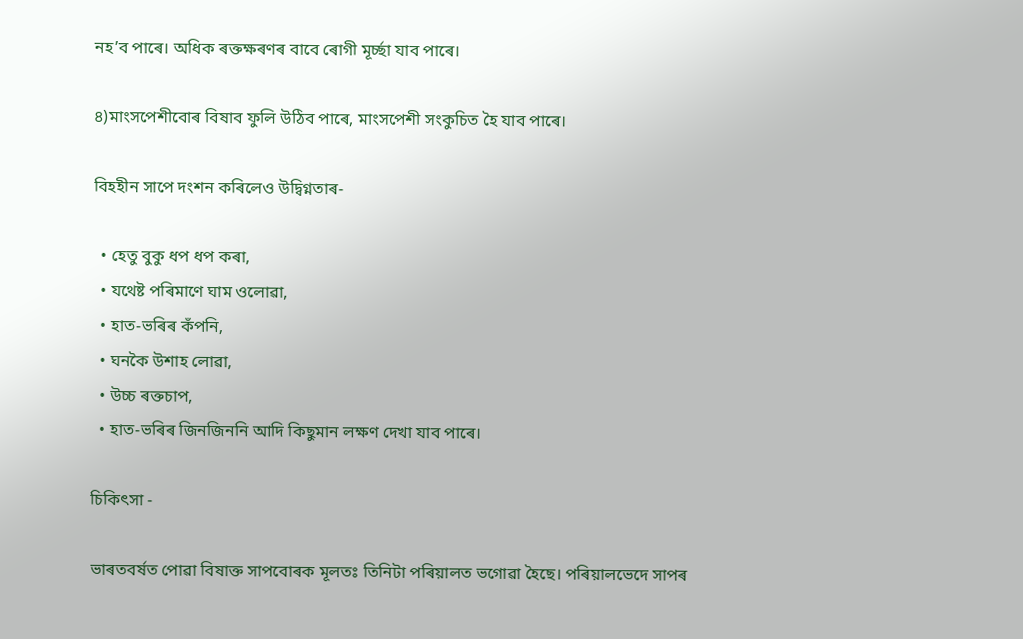নহ’ব পাৰে। অধিক ৰক্তক্ষৰণৰ বাবে ৰোগী মূৰ্চ্ছা যাব পাৰে।

৪)মাংসপেশীবোৰ বিষাব ফুলি উঠিব পাৰে, মাংসপেশী সংকুচিত হৈ যাব পাৰে।

বিহহীন সাপে দংশন কৰিলেও উদ্বিগ্নতাৰ-

  • হেতু বুকু ধপ ধপ কৰা,
  • যথেষ্ট পৰিমাণে ঘাম ওলোৱা,
  • হাত-ভৰিৰ কঁপনি,
  • ঘনকৈ উশাহ লোৱা,
  • উচ্চ ৰক্তচাপ,
  • হাত-ভৰিৰ জিনজিননি আদি কিছুমান লক্ষণ দেখা যাব পাৰে।

চিকিৎসা -

ভাৰতবৰ্ষত পোৱা বিষাক্ত সাপবোৰক মূলতঃ তিনিটা পৰিয়ালত ভগোৱা হৈছে। পৰিয়ালভেদে সাপৰ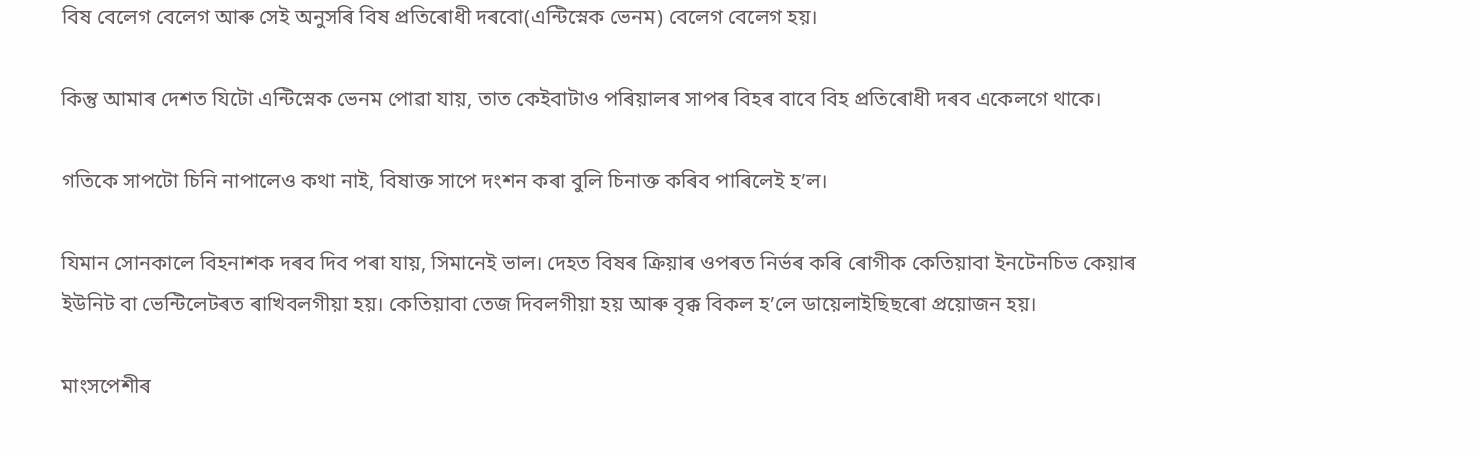বিষ বেলেগ বেলেগ আৰু সেই অনুসৰি বিষ প্ৰতিৰোধী দৰবো(এন্টিস্নেক ভেনম) বেলেগ বেলেগ হয়।

কিন্তু আমাৰ দেশত যিটো এন্টিস্নেক ভেনম পোৱা যায়, তাত কেইবাটাও পৰিয়ালৰ সাপৰ বিহৰ বাবে বিহ প্ৰতিৰোধী দৰব একেলগে থাকে।

গতিকে সাপটো চিনি নাপালেও কথা নাই, বিষাক্ত সাপে দংশন কৰা বুলি চিনাক্ত কৰিব পাৰিলেই হ’ল।

যিমান সোনকালে বিহনাশক দৰব দিব পৰা যায়, সিমানেই ভাল। দেহত বিষৰ ক্ৰিয়াৰ ওপৰত নিৰ্ভৰ কৰি ৰোগীক কেতিয়াবা ইনটেনচিভ কেয়াৰ ইউনিট বা ভেন্টিলেটৰত ৰাখিবলগীয়া হয়। কেতিয়াবা তেজ দিবলগীয়া হয় আৰু বৃক্ক বিকল হ’লে ডায়েলাইছিছৰো প্ৰয়োজন হয়।

মাংসপেশীৰ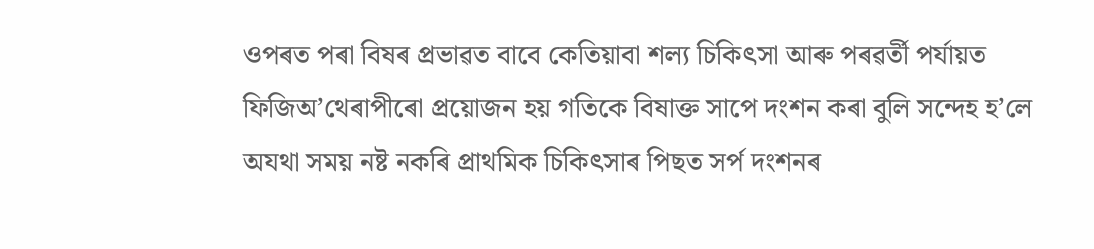ওপৰত পৰা বিষৰ প্ৰভাৱত বাবে কেতিয়াবা শল্য চিকিৎসা আৰু পৰৱৰ্তী পৰ্যায়ত ফিজিঅ’থেৰাপীৰো প্ৰয়োজন হয় গতিকে বিষাক্ত সাপে দংশন কৰা বুলি সন্দেহ হ’লে অযথা সময় নষ্ট নকৰি প্ৰাথমিক চিকিৎসাৰ পিছত সৰ্প দংশনৰ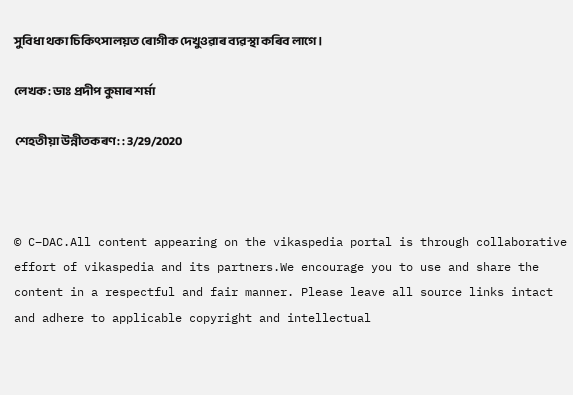সুবিধা থকা চিকিৎসালয়ত ৰোগীক দেখুওৱাৰ ব্যৱস্থা কৰিব লাগে।

লেখক: ডাঃ প্ৰদীপ কুমাৰ শৰ্মা

শেহতীয়া উন্নীতকৰণ: : 3/29/2020



© C–DAC.All content appearing on the vikaspedia portal is through collaborative effort of vikaspedia and its partners.We encourage you to use and share the content in a respectful and fair manner. Please leave all source links intact and adhere to applicable copyright and intellectual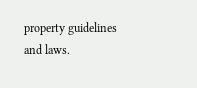property guidelines and laws.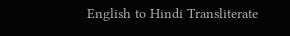English to Hindi Transliterate